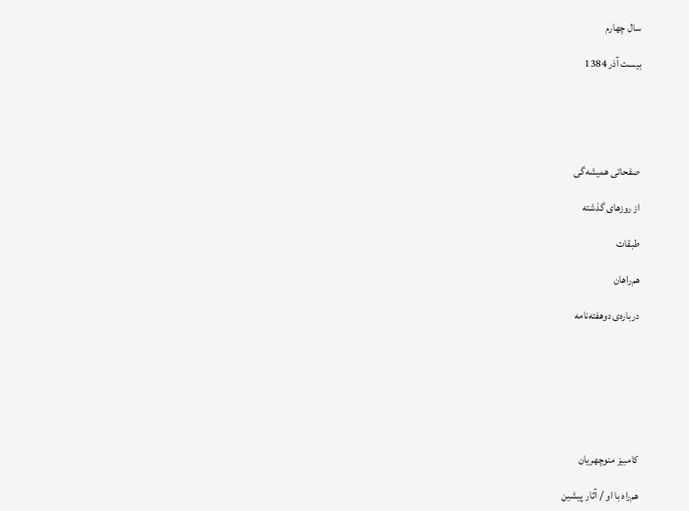سال چهارم

بيست آذر 1384





صفحاتی هميشه‌گی

از روزهای گذشته

طبقات

هم‌راهان

درباره‌ی دوهفته‌نامه







كامبيز منوچهريان

هم‌راه با او / آثار پيشين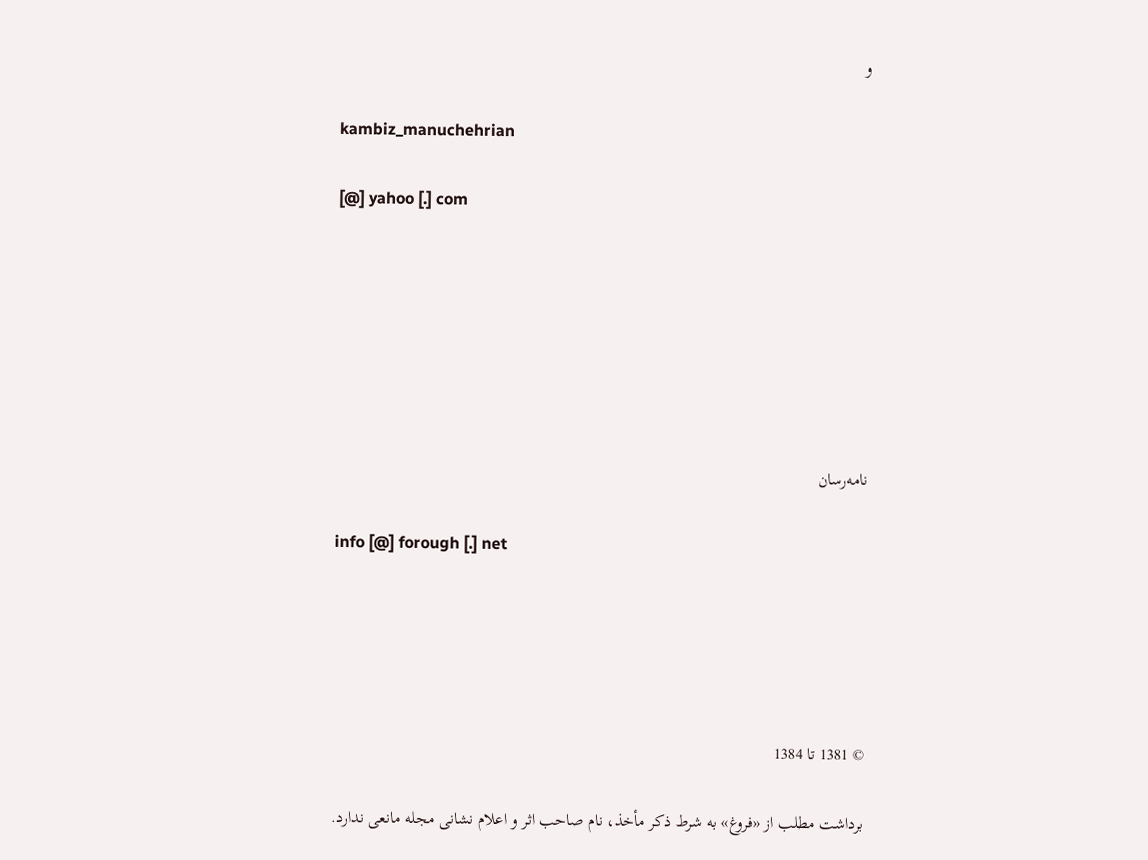و

kambiz_manuchehrian

[@] yahoo [.] com







نامه‌رسان

info [@] forough [.] net





© 1381 تا 1384

برداشت مطلب از «فروغ» به شرط ذكر مأخذ، نام صاحب اثر و اعلام نشانی مجله مانعی ندارد.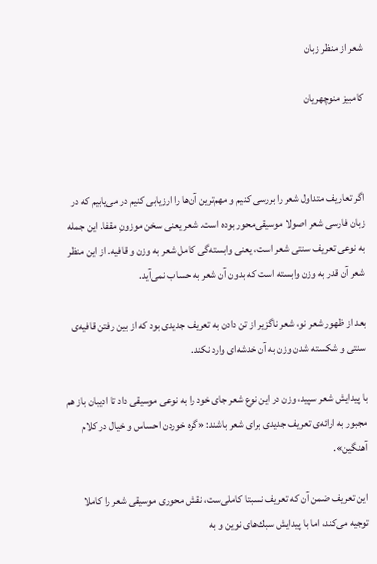شعر از منظر زبان

كامبيز منوچهريان



اگر تعاريف متداول شعر را بررسی كنيم و مهم‌ترين آن‌ها را ارزيابی كنيم در می‌يابيم كه در زبان فارسی شعر اصولا موسيقی‌محور بوده است. شعر يعنی سخن موزونِ مقفا. اين جمله به نوعی تعريف سنتی شعر است، يعنی وابسته‌گی كامل شعر به وزن و قافيه. از اين منظر شعر آن قدر به وزن وابسته است كه بدون آن شعر به حساب نمی‌آيد.

بعد از ظهور شعر نو، شعر ناگزير از تن دادن به تعريف جديدی بود كه از بين رفتن قافيه‌ی سنتی و شكسته شدن وزن به آن خدشه‌ای وارد نكند.

با پيدايش شعر سپيد، وزن در اين نوع شعر جای خود را به نوعی موسيقی داد تا اديبان باز هم مجبور به ارائه‌ی تعريف جديدی برای شعر باشند: «گره خوردن احساس و خيال در كلام آهنگين».

اين تعريف ضمن آن كه تعريف نسبتا كاملی‌ست، نقش محوری موسيقی شعر را كاملا توجيه می‌كند، اما با پيدايش سبك‌های نوين و به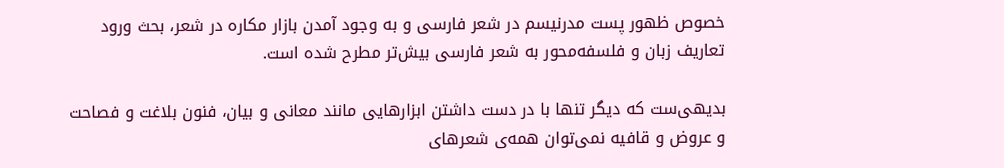خصوص ظهور پست مدرنيسم در شعر فارسی و به وجود آمدن بازار مكاره در شعر، بحث ورود تعاريف زبان و فلسفه‌محور به شعر فارسی بيش‌تر مطرح شده است.

بديهی‌ست كه ديگر تنها با در دست داشتن ابزارهايی مانند معانی و بيان، فنون بلاغت و فصاحت و عروض و قافيه نمی‌توان همه‌ی شعرهای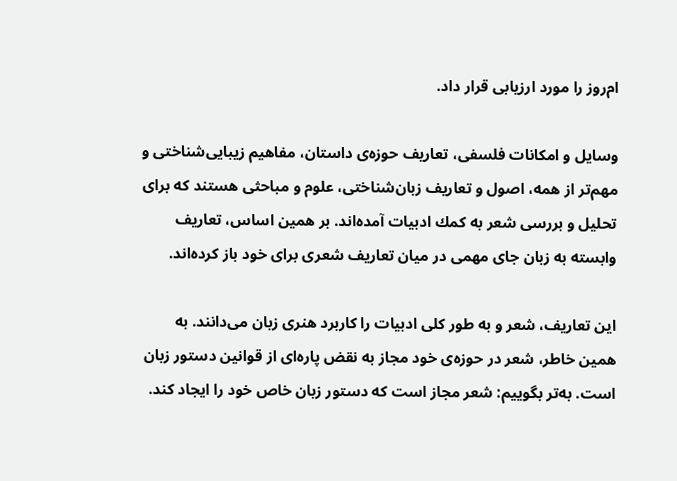ام‌روز را مورد ارزيابی قرار داد.

وسايل و امكانات فلسفی، تعاريف حوزه‌ی داستان، مفاهيم زيبايی‌شناختی و مهم‌تر از همه، اصول و تعاريف زبان‌شناختی، علوم و مباحثی هستند كه برای تحليل و بررسی شعر به كمك ادبيات آمده‌اند. بر همين اساس، تعاريف وابسته به زبان جای مهمی در ميان تعاريف شعری برای خود باز كرده‌اند.

اين تعاريف، شعر و به طور كلی ادبيات را كاربرد هنری زبان می‌دانند. به همين خاطر، شعر در حوزه‌ی خود مجاز به نقض پاره‌ای از قوانين دستور زبان است. به‌تر بگوييم: شعر مجاز است كه دستور زبان خاص خود را ايجاد كند.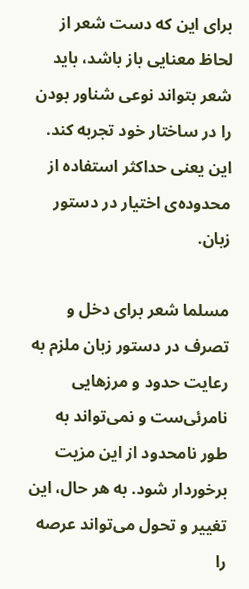برای اين كه دست شعر از لحاظ معنايی باز باشد، بايد شعر بتواند نوعی شناور بودن را در ساختار خود تجربه كند. اين يعنی حداكثر استفاده از محدوده‌ی اختيار در دستور زبان.

مسلما شعر برای دخل و تصرف در دستور زبان ملزم به رعايت حدود و مرزهايی نامرئی‌ست و نمی‌تواند به طور نامحدود از اين مزيت برخوردار شود. به هر حال، اين تغيير و تحول می‌تواند عرصه را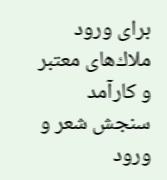برای ورود ملاك‌های معتبر و كارآمد سنجش شعر و ورود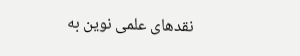نقدهای علمی نوين به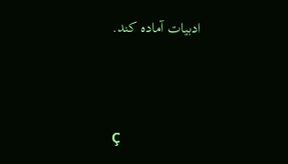ادبيات آماده كند.



Ç